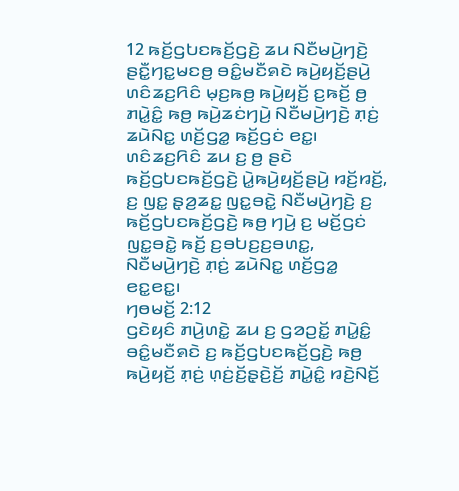12 ꤒꤢꤩ꤬ꤞꤝꤢꤒꤢꤩ꤬ꤞꤢꤧ꤬ ꤘꤣ ꤡꤢꤪꤗꤣꤧ꤬ꤚꤢꤧ꤬ ꤔꤢꤪ꤭ꤚꤢ꤭ꤗꤢꤥ꤬ ꤋꤢꤨ꤭ꤗꤢꤪꤎꤢꤧ ꤒꤣꤧ꤬ꤟꤢꤩ꤬ꤔꤣꤧ꤬ ꤛꤢꤨꤘꤢ꤬ꤖꤢꤨ ꤗ꤫ꤢ꤬ꤒꤥ꤬ ꤒꤣꤧ꤬ꤟꤢꤩ꤬ ꤢ꤬ꤒꤢꤩ꤬ ꤥ꤬ ꤊꤣꤧ꤭ꤢꤨ꤭ ꤒꤥ꤬ ꤒꤣꤧ꤬ꤘꤢꤦꤚꤣꤧ꤬ ꤡꤢꤪꤗꤣꤧ꤬ꤚꤢꤧ꤬ ꤊ꤫ꤢꤦ꤬ ꤘꤣꤧꤡꤢ꤭ ꤛꤢꤩ꤬ꤞꤤ꤭ ꤒꤢꤩ꤬ꤞꤢꤦ ꤕꤢ꤭꤯ ꤛꤢꤨꤘꤢ꤬ꤖꤢꤨ ꤘꤣ ꤢ꤬ ꤥ꤬ ꤔꤢꤧ ꤒꤢꤩ꤬ꤞꤝꤢꤒꤢꤩ꤬ꤞꤢꤧ꤬ ꤣꤧ꤭ꤒꤣꤧ꤬ꤟꤢꤩ꤬ꤔꤣꤧ꤬ ꤙꤢꤩ꤬ꤙꤢꤩ꤬, ꤢ꤬ ꤜꤢ꤭ ꤔ꤫ꤤ꤬ꤘꤢ꤭ ꤜꤢ꤭ꤋꤢꤧ꤭ ꤡꤢꤪꤗꤣꤧ꤬ꤚꤢꤧ꤬ ꤢ꤬ ꤒꤢꤩ꤬ꤞꤝꤢꤒꤢꤩ꤬ꤞꤢꤧ꤬ ꤒꤥ꤬ ꤚꤣꤧ꤬ ꤢ꤬ ꤗꤢꤩ꤬ꤞꤢꤦ ꤜꤢ꤭ꤋꤢꤧ꤭ ꤒꤢꤩ꤬ ꤢ꤬ꤋꤝꤢ꤬ꤢ꤬ꤋꤛꤢ꤭, ꤡꤢꤪꤗꤣꤧ꤬ꤚꤢꤧ꤬ ꤊ꤫ꤢꤦ꤬ ꤘꤣꤧꤡꤢ꤭ ꤛꤢꤩ꤬ꤞꤤ꤭ ꤕꤢ꤭ꤕꤢ꤭꤯
ꤚꤥꤗꤢꤩ꤬ 2:12
ꤞꤢꤧꤟꤢꤨ ꤊꤣꤧ꤬ꤛꤢꤧ꤭ ꤘꤣ ꤢ꤬ ꤞꤤꤑꤢꤩ꤭ ꤊꤣꤧ꤭ꤢꤨ꤭ ꤋꤢꤨ꤭ꤗꤢꤪꤎꤢꤧ ꤢ꤬ ꤒꤢꤩ꤬ꤞꤝꤢꤒꤢꤩ꤬ꤞꤢꤧ꤬ ꤒꤥ꤬ ꤒꤣꤧ꤬ꤟꤢꤩ꤬ ꤊ꤫ꤢꤦ꤬ ꤛ꤫ꤢꤦ꤬ꤢꤩ꤬ꤔ꤫ꤢꤧ꤬ꤢꤩ꤬ ꤊꤣꤧ꤭ꤢꤨ꤭ ꤙꤢꤧ꤬ꤡꤢꤩ꤬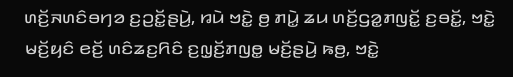ꤛꤢꤩ꤬ꤏꤛꤢꤨꤋꤚꤤ ꤢ꤬ꤑꤢꤩ꤭ꤔꤣꤧ꤬, ꤙꤣꤧ ꤠꤢꤧ꤭ ꤥ꤬ ꤊꤣꤧ꤭ ꤘꤣ ꤛꤢꤩ꤬ꤞꤤ꤭ꤊꤜꤢꤩ꤭ ꤢ꤬ꤋꤢꤩ꤭, ꤠꤢꤧ꤭ ꤗꤢꤩ꤬ꤟꤢꤨ ꤕꤢꤩ꤬ ꤛꤢꤨꤘꤢ꤬ꤖꤢꤨ ꤢ꤬ꤜ꤫ꤢꤩ꤬ꤊꤜꤥ꤭ ꤗꤢꤩ꤬ꤔꤣꤧ꤬ ꤒꤥ꤬, ꤠꤢꤧ꤭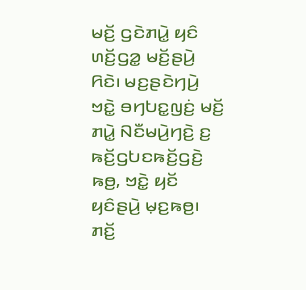ꤗꤢꤩ꤬ ꤞꤢꤧꤊꤣꤧ꤭ ꤟꤢꤨ ꤛꤢꤩ꤬ꤞꤤ꤭ ꤗꤢꤩ꤬ꤔꤣꤧ꤬ ꤖꤢꤧ꤯ ꤗꤢ꤬ꤔꤢꤧꤚꤣꤧ꤬ ꤠꤢꤧ꤭ ꤋꤚꤝꤢ꤭ꤜꤢꤦ꤬ ꤗꤢꤩ꤬ ꤊꤣꤧ꤭ ꤡꤢꤪꤗꤣꤧ꤬ꤚꤢꤧ꤬ ꤢ꤬ ꤒꤢꤩ꤬ꤞꤝꤢꤒꤢꤩ꤬ꤞꤢꤧ꤬ ꤒꤥ꤬, ꤠꤢꤧ꤭ ꤟꤢꤩ ꤟꤢꤨꤔꤣꤧ꤬ ꤗ꤫ꤢ꤬ꤒꤥ꤬꤯ ꤊꤢꤩ꤬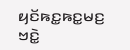ꤟꤢꤩꤒꤢ꤭ꤒꤢ꤭ꤗꤢ꤬ ꤠꤢꤧ꤭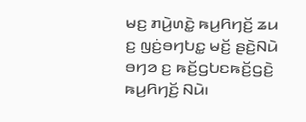ꤗꤢ꤬ ꤊꤣꤧ꤬ꤛꤢꤧ꤭ ꤒꤣ꤬ꤖꤚꤢꤩ꤬ ꤘꤣ ꤢ꤬ ꤜꤢꤦ꤬ꤋꤚꤝꤢ꤭ ꤗꤢꤩ꤬ ꤔꤢꤧ꤬ꤡꤣꤧ ꤋꤚꤤ ꤢ꤬ ꤒꤢꤩ꤬ꤞꤝꤢꤒꤢꤩ꤬ꤞꤢꤧ꤬ ꤒꤣ꤬ꤖꤚꤢꤩ꤬ ꤡꤣꤧ꤯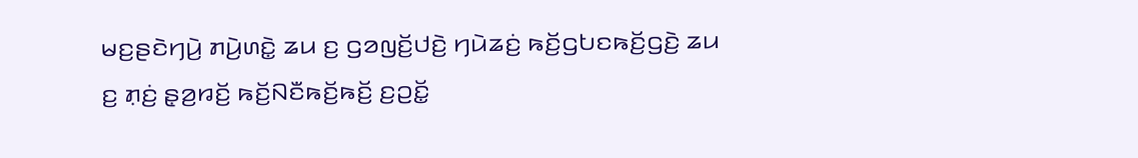ꤗꤢ꤬ꤔꤢꤧꤚꤣꤧ꤬ ꤊꤣꤧ꤬ꤛꤢꤧ꤭ ꤘꤣ ꤢ꤬ ꤞꤤꤜꤢꤩ꤬ꤓꤢꤧ꤬ ꤚꤣꤧꤘꤢꤦ꤬ ꤒꤢꤩ꤬ꤞꤝꤢꤒꤢꤩ꤬ꤞꤢꤧ꤬ ꤘꤣ ꤢ꤬ ꤊ꤫ꤢꤦ꤬ ꤔ꤫ꤤ꤬ꤙꤢꤩ꤬ ꤒꤢꤩ꤬ꤡꤢꤪꤒꤢꤩ꤬ꤒꤢꤩ꤬ ꤢ꤬ꤑꤢꤩ꤭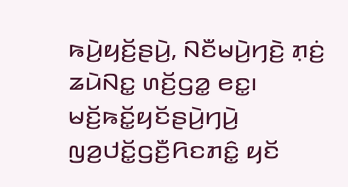ꤒꤣꤧ꤬ꤟꤢꤩ꤬ꤔꤣꤧ꤬, ꤡꤢꤪꤗꤣꤧ꤬ꤚꤢꤧ꤬ ꤊ꤫ꤢꤦ꤬ ꤘꤣꤧꤡꤢ꤭ ꤛꤢꤩ꤬ꤞꤤ꤭ ꤕꤢ꤭꤯ ꤗꤢꤩ꤬ꤒꤢꤩ꤭ꤟꤢꤩꤔꤣꤧ꤬ꤚꤣꤧ꤬ ꤜꤤ꤬ꤓꤢꤩ꤭ꤞꤢꤪ꤬ꤖꤢꤊꤢꤨ꤭ ꤟꤢꤩ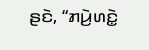ꤔꤢꤧ, “ꤊꤣꤧ꤬ꤛꤢꤧ꤭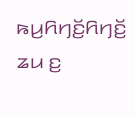ꤒꤣ꤬ꤖꤚꤢꤩ꤬ꤖꤚꤢꤩ꤬ ꤘꤣ ꤢ꤬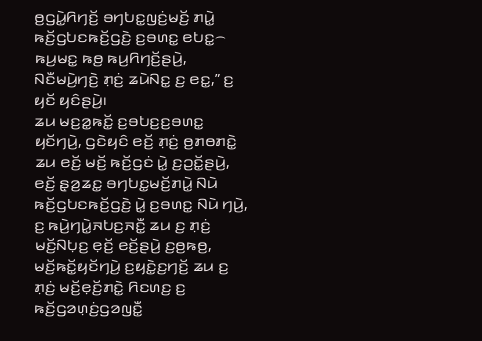ꤥ꤬ꤞꤣꤧ꤭ꤖꤚꤢꤩ꤬ ꤋꤚꤝꤢ꤭ꤜꤢꤦ꤬ꤗꤢꤩ꤬ ꤊꤣꤧ꤭ ꤒꤢꤩ꤬ꤞꤝꤢꤒꤢꤩ꤬ꤞꤢꤧ꤬ ꤢ꤬ꤋꤛꤢ꤭ ꤕꤝꤢ꤭꤮ ꤒꤣ꤬ꤗꤢ꤭ ꤒꤥ꤬ ꤒꤣ꤬ꤖꤚꤢꤩ꤬ꤔꤣꤧ꤬, ꤡꤢꤪꤗꤣꤧ꤬ꤚꤢꤧ꤬ ꤊ꤫ꤢꤦ꤬ ꤘꤣꤧꤡꤢ꤭ ꤢ꤬ ꤕꤢ꤭,” ꤢ꤬ ꤟꤢꤩ ꤟꤢꤨꤔꤣꤧ꤬꤯
ꤘꤣ ꤗꤢ꤬ꤤ꤭ꤒꤢꤩ꤭ ꤢ꤬ꤋꤝꤢ꤬ꤢ꤬ꤋꤛꤢ꤭ ꤟꤢꤩꤚꤣꤧ꤬, ꤞꤢꤧꤟꤢꤨ ꤕꤢꤩ꤬ ꤊ꤫ꤢꤦ꤬ ꤥ꤬ꤊꤥꤊꤢꤧ꤭ ꤘꤣ ꤕꤢꤩ꤬ ꤗꤢꤩ꤬ ꤒꤢꤩ꤬ꤞꤢꤦ ꤣꤧ꤭ ꤢ꤬ꤑꤢꤩ꤭ꤔꤣꤧ꤬, ꤕꤢꤩ꤬ ꤔ꤫ꤤ꤬ꤘꤢ꤭ ꤋꤚꤝꤢ꤭ꤗꤢꤩ꤬ꤊꤣꤧ꤭ ꤡꤣꤧ ꤒꤢꤩ꤬ꤞꤝꤢꤒꤢꤩ꤬ꤞꤢꤧ꤬ ꤣꤧ꤭ ꤢ꤬ꤋꤛꤢ꤭ ꤡꤣꤧ ꤚꤣꤧ꤬, ꤢ꤬ ꤒꤣꤧ꤬ꤚꤣꤧ꤭ꤏꤝꤢ꤬ꤏꤢꤪ꤭ ꤘꤣ ꤢ꤬ ꤊ꤫ꤢꤦ꤬ ꤗꤢꤩ꤬ꤡꤝ꤫ꤢ꤬ ꤕ꤫ꤢꤩ꤬ ꤕꤢꤩ꤬ꤔꤣꤧ꤬ ꤢ꤬ꤥ꤬ꤒꤥ꤬, ꤗꤢꤩ꤬ꤒꤢꤩ꤭ꤟꤢꤩꤚꤣꤧ꤬ ꤢ꤬ꤟꤢꤧ꤭ꤢ꤬ꤚꤢꤩ꤬ ꤘꤣ ꤢ꤬ ꤊ꤫ꤢꤦ꤬ ꤗꤢꤩ꤬ꤕ꤫ꤢꤩ꤬ꤊꤢꤧ꤭ ꤖꤢꤛꤢ꤬ ꤢ꤬ ꤒꤢꤩ꤬ꤞꤤꤛ꤫ꤢꤦ꤬ꤞꤤꤜꤢꤪ꤭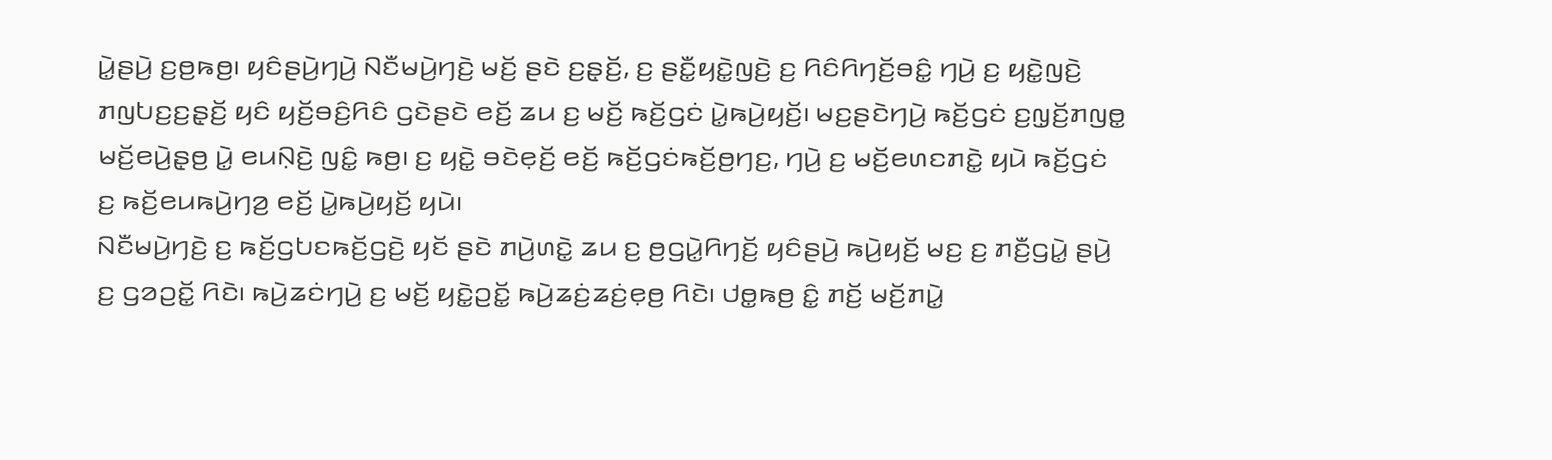ꤣꤧ꤭ꤔꤣꤧ꤬ ꤢ꤬ꤥ꤬ꤒꤥ꤬꤯ ꤟꤢꤨꤔꤣꤧ꤬ꤚꤣꤧ꤬ ꤡꤢꤪꤗꤣꤧ꤬ꤚꤢꤧ꤬ ꤗꤢꤩ꤬ ꤔꤢꤧ ꤢ꤬ꤔ꤫ꤢꤩ꤬, ꤢ꤬ ꤔꤢꤪ꤭ꤟꤢꤧ꤭ꤜꤢꤧ꤬ ꤢ꤬ ꤖꤢꤨꤖꤚꤢꤩ꤬ꤋꤢꤨ꤭ ꤚꤣꤧ꤬ ꤢ꤬ ꤟꤢꤧ꤭ꤜꤢꤧ꤬ ꤊꤜꤝꤢ꤬ꤢ꤬ꤔ꤫ꤢꤩ꤬ ꤟꤢꤨ ꤟꤢꤩ꤬ꤋꤢꤨ꤬ꤖꤢꤨ ꤞꤢꤧꤔꤢꤧ ꤕꤢꤩ꤬ ꤘꤣ ꤢ꤬ ꤗꤢꤩ꤬ ꤒꤢꤩ꤬ꤞꤢꤦ ꤣꤧ꤭ꤒꤣꤧ꤬ꤟꤢꤩ꤬꤯ ꤗꤢ꤬ꤔꤢꤧꤚꤣꤧ꤬ ꤒꤢꤩ꤬ꤞꤢꤦ ꤢ꤬ꤜ꤫ꤢꤩ꤬ꤊꤜꤥ꤭ ꤗꤢꤩ꤬ꤕꤣꤧ꤬ꤔ꤫ꤥ꤬ ꤣꤧ꤭ ꤕꤣꤡ꤫ꤢꤧ꤬ ꤜꤢꤨ꤭ ꤒꤥ꤬꤯ ꤢ꤬ ꤟꤢꤧ꤭ ꤋꤢꤧꤕ꤫ꤢꤩ꤬ ꤕꤢꤩ꤬ ꤒꤢꤩ꤬ꤞꤢꤦꤒꤢꤩ꤬ꤥ꤬ꤚꤢ꤬, ꤚꤣꤧ꤬ ꤢ꤬ ꤗꤢꤩ꤬ꤕꤛꤢꤊꤢꤧ꤭ ꤟꤣꤧ ꤒꤢꤩ꤬ꤞꤢꤦ ꤢ꤬ ꤒꤢꤩ꤬ꤕꤣꤒꤣꤧ꤬ꤚꤤ꤬ ꤕꤢꤩ꤬ ꤣꤧ꤭ꤒꤣꤧ꤬ꤟꤢꤩ꤬ ꤟꤣꤧ꤯
ꤡꤢꤪꤗꤣꤧ꤬ꤚꤢꤧ꤬ ꤢ꤬ ꤒꤢꤩ꤬ꤞꤝꤢꤒꤢꤩ꤬ꤞꤢꤧ꤬ ꤟꤢꤩ ꤔꤢꤧ ꤊꤣꤧ꤬ꤛꤢꤧ꤭ ꤘꤣ ꤢ꤬ ꤥ꤬ꤞꤣꤧ꤭ꤖꤚꤢꤩ꤬ ꤟꤢꤨꤔꤣꤧ꤬ ꤒꤣꤧ꤬ꤟꤢꤩ꤬ ꤗꤢ꤬ ꤢ꤬ ꤊꤢꤪ꤬ꤞꤣꤧ꤭ ꤔꤣꤧ꤬ ꤢ꤬ ꤞꤤꤑꤢꤩ꤭ ꤖꤢꤧ꤯ ꤒꤣꤧ꤬ꤘꤢꤦꤚꤣꤧ꤬ ꤢ꤬ ꤗꤢꤩ꤬ ꤟꤢꤧ꤭ꤑꤢꤩ꤭ ꤒꤣꤧ꤬ꤘꤢꤦ꤬ꤘꤢꤦ꤬ꤕ꤫ꤥ꤬ ꤖꤢꤧ꤯ ꤓꤥ꤭ꤒꤥ꤬ ꤢꤨ꤭ ꤊꤢꤩ꤬ ꤗꤢꤩ꤬ꤊꤣꤧ꤭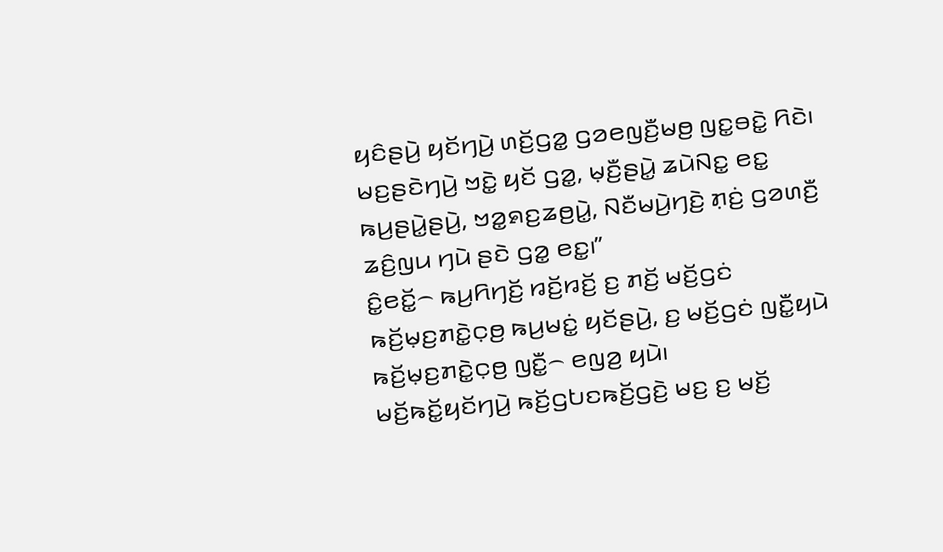ꤟꤢꤨꤔꤣꤧ꤬ ꤟꤢꤩꤚꤣꤧ꤬ ꤛꤢꤩ꤬ꤞꤤ꤭ ꤞꤤꤕꤜꤢꤪ꤬ꤗꤥ꤬ ꤜꤢ꤭ꤋꤢꤧ꤭ ꤖꤢꤧ꤯
ꤗꤢ꤬ꤔꤢꤧꤚꤣꤧ꤬ ꤠꤢꤧ꤭ ꤟꤢꤩ ꤞꤤ꤭, ꤗ꤫ꤢꤪ꤬ꤔꤣꤧ꤭ ꤘꤣꤧꤡꤢ꤭ ꤕꤢ꤭ ꤒꤣ꤬ꤔꤣꤧ꤭ꤔꤣꤧ꤬, ꤠꤤ꤭ꤎꤢ꤬ꤘꤥ꤬ꤣꤧ꤭, ꤡꤢꤪꤗꤣꤧ꤬ꤚꤢꤧ꤬ ꤊ꤫ꤢꤦ꤬ ꤞꤤꤛꤢꤪ꤬ ꤘꤢꤨ꤬ꤜꤣ ꤚꤣꤧ ꤔꤢꤧ ꤞꤤ꤭ ꤕꤢ꤭꤯”
ꤢꤨ꤭ꤕꤢꤩ꤭꤮ ꤒꤣ꤬ꤖꤚꤢꤩ꤬ ꤙꤢꤩ꤬ꤙꤢꤩ꤬ ꤢ꤬ ꤊꤢꤩ꤬ ꤗꤢꤩ꤬ꤞꤢꤦ ꤒꤢꤩ꤬ꤗ꤫ꤢ꤬ꤊꤢꤧ꤭ꤍ꤫ꤥ꤬ ꤒꤣ꤬ꤗꤢꤦ꤭ ꤟꤢꤩꤔꤣꤧ꤬, ꤢ꤬ ꤗꤢꤩ꤬ꤞꤢꤦ ꤜꤢꤪ꤭ꤟꤣꤧ ꤒꤢꤩ꤬ꤗ꤫ꤢ꤬ꤊꤢꤧ꤭ꤍ꤫ꤥ꤬ ꤜꤢꤪ꤭꤮ ꤕꤜꤤ꤬ ꤟꤣꤧ꤯
ꤗꤢꤩ꤬ꤒꤢꤩ꤭ꤟꤢꤩꤚꤣꤧ꤬ ꤒꤢꤩ꤬ꤞꤝꤢꤒꤢꤩ꤬ꤞꤢꤧ꤬ ꤗꤢ꤬ ꤢ꤬ ꤗꤢꤩ꤬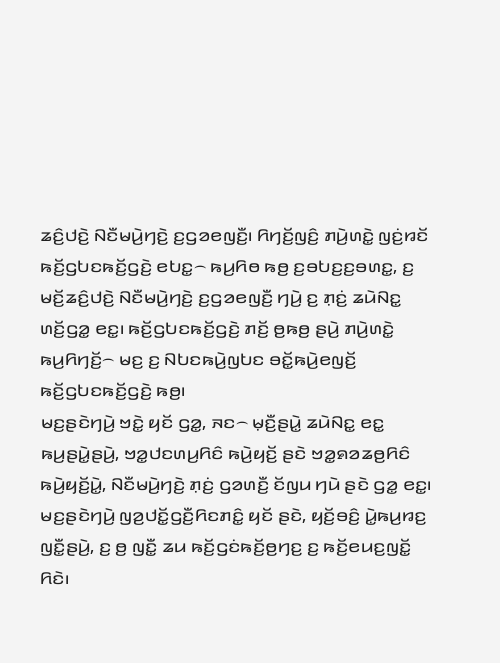ꤘꤢꤨ꤬ꤓꤢꤧ꤬ ꤡꤢꤪꤗꤣꤧ꤬ꤚꤢꤧ꤬ ꤢ꤬ꤞꤤꤕꤜꤢꤪ꤬꤯ ꤖꤚꤢꤩ꤬ꤜꤢꤨ꤬ ꤊꤣꤧ꤬ꤛꤢꤧ꤭ ꤜꤢꤦ꤬ꤙꤢꤩ ꤒꤢꤩ꤬ꤞꤝꤢꤒꤢꤩ꤬ꤞꤢꤧ꤬ ꤕꤝꤢ꤭꤮ ꤒꤣ꤬ꤖꤥ ꤒꤥ꤬ ꤢ꤬ꤋꤝꤢ꤬ꤢ꤬ꤋꤛꤢ꤭, ꤢ꤬ ꤗꤢꤩ꤬ꤘꤢꤨ꤬ꤓꤢꤧ꤬ ꤡꤢꤪꤗꤣꤧ꤬ꤚꤢꤧ꤬ ꤢ꤬ꤞꤤꤕꤜꤢꤪ꤬ ꤚꤣꤧ꤬ ꤢ꤬ ꤊ꤫ꤢꤦ꤬ ꤘꤣꤧꤡꤢ꤭ ꤛꤢꤩ꤬ꤞꤤ꤭ ꤕꤢ꤭꤯ ꤒꤢꤩ꤬ꤞꤝꤢꤒꤢꤩ꤬ꤞꤢꤧ꤬ ꤊꤢꤩ꤬ ꤥ꤬ꤒꤥ꤬ ꤔꤣꤧ꤬ ꤊꤣꤧ꤬ꤛꤢꤧ꤭ ꤒꤣ꤬ꤖꤚꤢꤩ꤬꤮ ꤗꤢ꤬ ꤢ꤬ ꤡꤝꤢꤒꤣꤧ꤬ꤜꤝꤢ ꤋꤢꤩ꤭ꤒꤣꤧ꤬ꤕꤜꤢꤩ꤬ ꤒꤢꤩ꤬ꤞꤝꤢꤒꤢꤩ꤬ꤞꤢꤧ꤬ ꤒꤥ꤬꤯
ꤗꤢ꤬ꤔꤢꤧꤚꤣꤧ꤬ ꤠꤢꤧ꤭ ꤟꤢꤩ ꤞꤤ꤭, ꤏꤢ꤮ ꤗ꤫ꤢꤪ꤬ꤔꤣꤧ꤭ ꤘꤣꤧꤡꤢ꤭ ꤕꤢ꤭ ꤒꤣ꤬ꤔꤣꤧ꤭ꤔꤣꤧ꤬, ꤠꤤ꤭ꤓꤢꤛꤣ꤬ꤖꤢꤨ ꤒꤣꤧ꤬ꤟꤢꤩ꤬ ꤔꤢꤧ ꤠꤤ꤭ꤎꤤꤘꤥ꤬ꤖꤢꤨ ꤒꤣꤧ꤬ꤟꤢꤩ꤬ꤣꤧ꤭, ꤡꤢꤪꤗꤣꤧ꤬ꤚꤢꤧ꤬ ꤊ꤫ꤢꤦ꤬ ꤞꤤꤛꤢꤪ꤬ ꤢꤩꤜꤣ ꤚꤣꤧ ꤔꤢꤧ ꤞꤤ꤭ ꤕꤢ꤭꤯
ꤗꤢ꤬ꤔꤢꤧꤚꤣꤧ꤬ ꤜꤤ꤬ꤓꤢꤩ꤭ꤞꤢꤪ꤬ꤖꤢꤊꤢꤨ꤭ ꤟꤢꤩ ꤔꤢꤧ, ꤟꤢꤩ꤬ꤋꤢꤨ꤬ ꤣꤧ꤭ꤒꤣ꤬ꤙꤢ꤬ ꤜꤢꤪ꤭ꤔꤣꤧ꤬, ꤢ꤬ ꤥ꤬ ꤜꤢꤪ꤭ ꤘꤣ ꤒꤢꤩ꤬ꤞꤢꤦꤒꤢꤩ꤬ꤥ꤬ꤚꤢ꤬ ꤢ꤬ ꤒꤢꤩ꤬ꤕꤣꤢ꤬ꤜꤢꤩ꤭ ꤖꤢꤧ꤯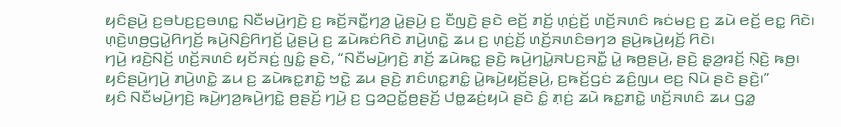ꤟꤢꤨꤔꤣꤧ꤬ ꤢ꤬ꤋꤝꤢ꤬ꤢ꤬ꤋꤛꤢ꤭ ꤡꤢꤪꤗꤣꤧ꤬ꤚꤢꤧ꤬ ꤢ꤬ ꤒꤢꤩ꤬ꤏꤢꤪ꤭ꤚꤤ꤬ ꤣꤧ꤭ꤔꤣꤧ꤬ ꤢ꤬ ꤢꤪꤜꤢꤧ꤬ ꤔꤢꤧ ꤕꤢꤩ꤬ ꤊꤢꤩ꤬ ꤛ꤫ꤢꤦ꤬ꤢꤩ꤬ ꤛꤢꤩ꤬ꤏꤛꤢꤨ ꤒꤢꤦꤗꤢ꤬ ꤢ꤬ ꤘꤣꤧ ꤕꤢꤩ꤬ ꤕꤢ꤭ ꤖꤢꤧ꤯ ꤛ꤫ꤢꤧ꤬ꤛꤥ꤬ꤞꤣꤧ꤭ꤖꤚꤢꤩ꤬ ꤒꤣꤧ꤬ꤡꤢꤨ꤬ꤖꤚꤢꤩ꤬ ꤣꤧ꤭ꤔꤣꤧ꤬ ꤢ꤬ ꤘꤣꤧꤒꤢꤦꤖꤢꤧ ꤊꤣꤧ꤬ꤛꤢꤧ꤭ ꤘꤣ ꤢ꤬ ꤛ꤫ꤢꤦ꤬ꤢꤩ꤬ ꤛꤢꤩ꤬ꤏꤛꤢꤨꤋꤚꤤ ꤔꤣꤧ꤬ꤒꤣꤧ꤬ꤟꤢꤩ꤬ ꤖꤢꤧ꤯
ꤚꤣꤧ꤬ ꤙꤢꤧ꤬ꤡꤢꤩ꤬ ꤛꤢꤩ꤬ꤏꤛꤢꤨ ꤟꤢꤩꤏꤢꤦ꤬ ꤜꤢꤨ꤭ ꤔꤢꤧ, “ꤡꤢꤪꤗꤣꤧ꤬ꤚꤢꤧ꤬ ꤊꤢꤩ꤬ ꤘꤣꤧꤒꤢ꤭ ꤔꤢꤧ꤬ ꤒꤣꤧ꤬ꤚꤣꤧ꤭ꤏꤝꤢ꤬ꤏꤢꤪ꤭ ꤣꤧ꤭ ꤒꤥ꤬ꤔꤣꤧ꤬, ꤔꤢꤧ꤬ ꤔ꤫ꤤ꤬ꤙꤢꤩ꤬ ꤡ꤫ꤢꤧ꤬ ꤒꤥ꤬꤯ ꤟꤢꤨꤔꤣꤧ꤬ꤚꤣꤧ꤬ ꤊꤣꤧ꤬ꤛꤢꤧ꤭ ꤘꤣ ꤢ꤬ ꤘꤣꤧꤒꤢ꤭ꤊꤢꤧ꤭ ꤠꤢꤧ꤭ ꤘꤣ ꤔꤢꤧ꤬ ꤊꤢꤨꤛꤢ꤭ꤊꤢꤨ꤭ ꤣꤧ꤭ꤒꤣꤧ꤬ꤟꤢꤩ꤬ꤔꤣꤧ꤬, ꤢ꤬ꤒꤢꤩ꤬ꤞꤢꤦ ꤘꤢꤨ꤬ꤜꤣ ꤕꤢ꤬ ꤡꤣꤧ ꤔꤢꤧ ꤔꤢꤧ꤬꤯”
ꤟꤢꤨ ꤡꤢꤪꤗꤣꤧ꤬ꤚꤢꤧ꤬ ꤒꤣꤧ꤬ꤚꤤ꤬ꤒꤣꤧ꤬ꤚꤢꤧ꤭ ꤥ꤬ꤔꤢꤩ꤬ ꤚꤣꤧ꤬ ꤢ꤬ ꤞꤤꤑꤢꤩ꤭ꤥ꤬ꤔꤢꤩ꤬ ꤓꤥ꤭ꤘꤢꤦ꤬ꤟꤣꤧ ꤔꤢꤧ ꤢꤨ꤭ ꤊ꤫ꤢꤦ꤬ ꤘꤣꤧ ꤒꤢ꤭ꤊꤢꤧ꤭ ꤛꤢꤩ꤬ꤏꤛꤢꤨ ꤘꤣ ꤞꤤ꤭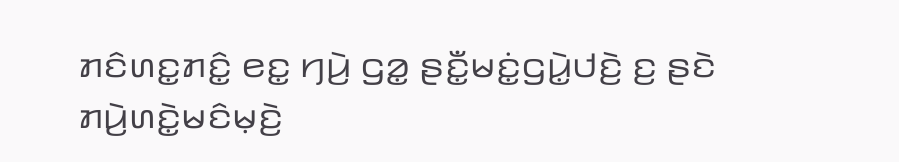ꤊꤢꤨꤛꤢ꤭ꤊꤢꤨ꤭ ꤕꤢ꤭ ꤚꤣꤧ꤬ ꤞꤤ꤭ ꤔꤢꤪ꤭ꤗꤢꤦ꤭ꤞꤣꤧ꤭ꤓꤢꤧ꤬ ꤢ꤬ ꤔꤢꤧ ꤊꤣꤧ꤬ꤛꤢꤧ꤭ꤗꤢꤨꤗ꤫ꤢꤧ꤬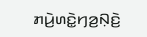ꤊꤣꤧ꤬ꤛꤢꤧ꤭ꤚꤤ꤬ꤡ꤫ꤢꤧ꤬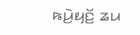ꤒꤣꤧ꤬ꤟꤢꤩ꤬ ꤘꤣ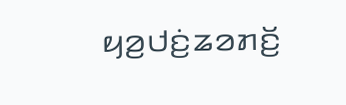ꤟꤤ꤬ꤓꤢꤦ꤬ꤘꤤꤊꤢꤩ꤬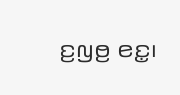ꤢ꤬ꤜꤥ꤬ ꤕꤢ꤭꤯